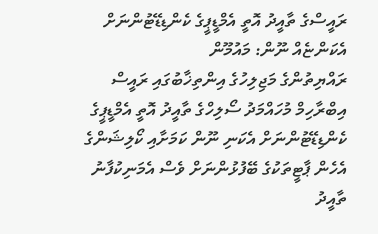ރައީސްގެ ތާއީދު އޮތީ އެމްޑީޕީގެ ކެންޑިޑޭޓުންނަށް އެކަންޏެއް ނޫން: މައުމޫން
ރައްޔިތުންގެ މަޖިލިހުގެ އިންތިޚާބުގައި ރައީސް އިބްރާހިމް މުހައްމަދު ސޯލިހްގެ ތާއީދު އޮތީ އެމްޑީޕީގެ ކެންޑިޑޭޓުންނަށް އެކަނި ނޫން ކަމަށާއި ކޯލިޝަންގެ އެހެން ޕާޓީތަކުގެ ބޭފުޅުންނަށް ވެސް އެމަނިކުފާނު ތާއީދު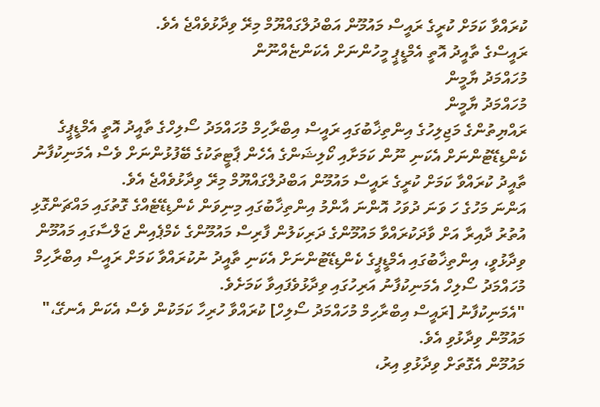ކުރައްވާ ކަމަށް ކުރީގެ ރައީސް މައުމޫން އަބްދުލްގައްޔޫމް މިރޭ ވިދާޅުވެއްޖެ އެވެ.
ރައީސްގެ ތާއީދު އޮތީ އެމްޑީޕީ މީހުންނަށް އެކަންޏެއްނޫން
މުހައްމަދު ޔާމީން
މުހައްމަދު ޔާމީން
ރައްޔިތުންގެ މަޖިލިހުގެ އިންތިޚާބުގައި ރައީސް އިބްރާހިމް މުހައްމަދު ސޯލިހްގެ ތާއީދު އޮތީ އެމްޑީޕީގެ ކެންޑިޑޭޓުންނަށް އެކަނި ނޫން ކަމަށާއި ކޯލިޝަންގެ އެހެން ޕާޓީތަކުގެ ބޭފުޅުންނަށް ވެސް އެމަނިކުފާނު ތާއީދު ކުރައްވާ ކަމަށް ކުރީގެ ރައީސް މައުމޫން އަބްދުލްގައްޔޫމް މިރޭ ވިދާޅުވެއްޖެ އެވެ.
އަންނަ މަހުގެ ހަ ވަނަ ދުވަހު އޮންނަ އާންމު އިންތިޚާބުގައި މިނިވަން ކެންޑިޑޭޓެއްގެ ގޮތުގައި މައްޗަންގޮޅި އުތުރު ދާއިރާ އަށް ވާދަކުރައްވާ މައުމޫންގެ ދަރިކަލުން ފާރިސް މައުމޫންގެ ކެމްޕެއިން ޖަލްސާގައި މައުމޫން ވިދާޅުވީ، އިންތިޚާބުގައި އެމްޑީޕީގެ ކެންޑިޑޭޓުންނަށް އެކަނި ތާއީދު ނުކުރައްވާ ކަމަށް ރައީސް އިބްރާހިމް މުހައްމަދު ސޯލިހް އެމަނިކުފާނު އަރިހުގައި ވިދާޅުވެފައިވާ ކަމަށެވެ.
"އެމަނިކުފާނު [ރައީސް އިބްރާހިމް މުހައްމަދު ސޯލިހް] ކުރައްވާ ހުރިހާ ކަމަކުން ވެސް އެކަން އެނގޭ،" މައުމޫން ވިދާޅުވި އެވެ.
މައުމޫން އެގޮތަށް ވިދާޅުވި އިރު،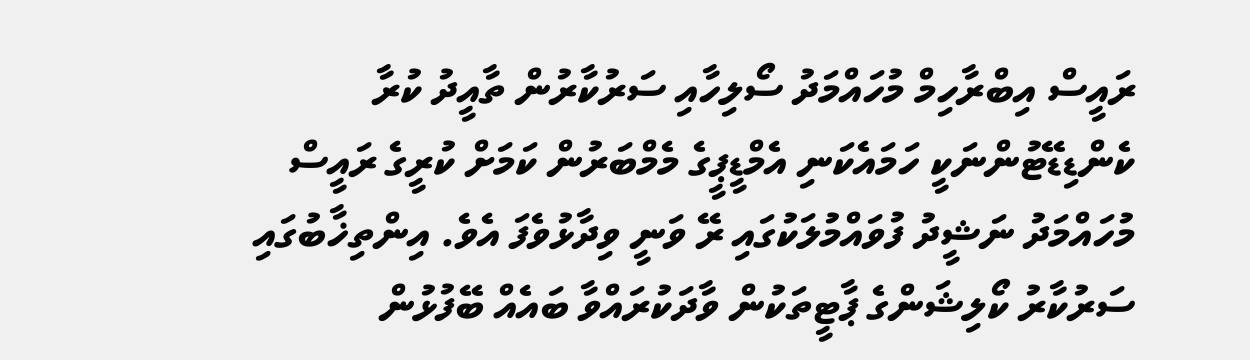ރައީސް އިބްރާހިމް މުހައްމަދު ސޯލިހާއި ސަރުކާރުން ތާއީދު ކުރާ ކެންޑިޑޭޓުންނަކީ ހަމައެކަނި އެމްޑީޕީގެ މެމްބަރުން ކަމަށް ކުރީގެ ރައީސް މުހައްމަދު ނަޝީދު ފުވައްމުލަކުގައި ރޭ ވަނީ ވިދާޅުވެފަ އެވެ. އިންތިޚާބުގައި ސަރުކާރު ކޯލިޝަންގެ ޕާޓީތަކުން ވާދަކުރައްވާ ބައެއް ބޭފުޅުން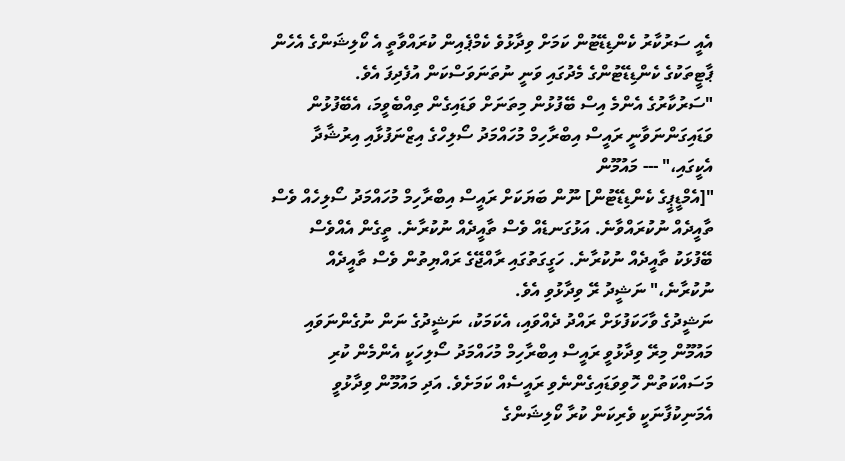އެއީ ސަރުކާރު ކެންޑިޑޭޓުން ކަމަށް ވިދާޅުވެ ކެމްޕެއިން ކުރައްވާތީ އެ ކޯލިޝަންގެ އެހެން ޕާޓީތަކުގެ ކެންޑިޑޭޓުންގެ މެދުގައި ވަނީ ނުތަނަވަސްކަން އުފެދިފަ އެވެ.
"ސަރުކާރުގެ އެންމެ އިސް ބޭފުޅުން މިތަނަށް ވަޑައިގެން ތިއްބެވީމަ، އެބޭފުޅުން ވަޑައިގަންނަވާނީ ރައީސް އިބްރާހިމް މުހައްމަދު ސޯލިހްގެ އިޒްނަފުޅާއި އިރުޝާދާ އެކީގައި،" --- މައުމޫން
"[އެމްޑީޕީގެ ކެންޑިޑޭޓުން] ނޫން ބަޔަކަށް ރައީސް އިބްރާހިމް މުހައްމަދު ސޯލިހެއް ވެސް ތާއީދެއް ނުކުރައްވާނެ. އަޅުގަނޑެއް ވެސް ތާއީދެއް ނުކުރާނެ. ތީގެން އެއްވެސް ބޭފުޅަކު ތާއީދެއް ނުކުރާނެ. ހަގީގަތުގައި ރާއްޖޭގެ ރައްޔިތުން ވެސް ތާއީދެއް ނުކުރާނެ،" ނަޝީދު ރޭ ވިދާޅުވި އެވެ.
ނަޝީދުގެ ވާހަކަފުޅަށް ރައްދު ދެއްވައި، އެކަމަކު، ނަޝީދުގެ ނަން ނުގެންނަވައި މައުމޫން މިރޭ ވިދާޅުވީ ރައީސް އިބްރާހިމް މުހައްމަދު ސޯލިހަކީ އެންމެން ކުރި މަސައްކަތުން ހޮވިވަޑައިގެންނެވި ރައީސެއް ކަމަށެވެ. އަދި މައުމޫން ވިދާޅުވީ އެމަނިކުފާނަކީ ވެރިކަން ކުރާ ކޯލިޝަންގެ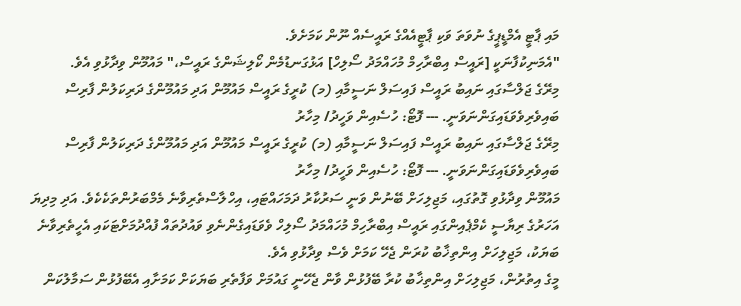މައި ޕާޓީ އެމްޑީޕީގެ ނުވަތަ ވަކި ޕާޓީއެއްގެ ރައީސެއް ނޫން ކަމަށެވެ.
"އެމަނިކުފާނަކީ [ރައީސް އިބްރާހިމް މުހައްމަދު ސޯލިހް] އަޅުގަނޑުމެން ކޯލިޝަންގެ ރައީސް،" މައުމޫން ވިދާޅުވި އެވެ.
މިރޭގެ ޖަލްސާގައި ނައިބު ރައީސް ފައިސަލް ނަސީމާއި (މ) ކުރީގެ ރައީސް މައުމޫން އަދި މައުމޫންގެ ދަރިކަލުން ފާރިސް ބައިވެރިވެވަޑައިގަންނަވަނީ. --- ފޮޓޯ: ހުސެއިން ވަހީދު/ މިހާރު
މިރޭގެ ޖަލްސާގައި ނައިބު ރައީސް ފައިސަލް ނަސީމާއި (މ) ކުރީގެ ރައީސް މައުމޫން އަދި މައުމޫންގެ ދަރިކަލުން ފާރިސް ބައިވެރިވެވަޑައިގަންނަވަނީ. --- ފޮޓޯ: ހުސެއިން ވަހީދު/ މިހާރު
މައުމޫން ވިދާޅުވި ގޮތުގައި، މަޖިލިހަށް ބޭނުން ވަނީ ސަރުކާރު ދަމަހައްޓައި، އިހްލާސްތެރިވާނެ މެމްބަރުންތަކެކެވެ. އަދި މިދިޔަ އަހަރުގެ ރިޔާސީ ކެމްޕެއިންގައި ރައީސް އިބްރާހިމް މުހައްމަދު ސޯލިހް ވެވަޑައިގެންނެވި ވައުދުތައް ފުއްދުމަށްޓަކައި އެހީތެރިވާނެ ބަޔަކު، މަޖިލިހަށް އިންތިޚާބު ކުރަން ޖެހޭ ކަމަށް ވެސް ވިދާޅުވި އެވެ.
މީގެ އިތުރުން، މަޖިލިހަށް އިންތިޚާބު ކުރާ ބޭފުޅުން ވާން ޖެހޭނީ ގައުމަށް ވަފާތެރި ބަޔަކަށް ކަމަށާއި އެބޭފުޅުން ސަމާލުކަން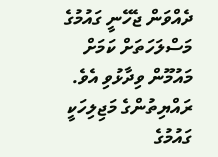ދެއްވަން ޖެހޭނީ ގައުމުގެ މަސްލަހަތަށް ކަމަށް މައުމޫން ވިދާޅުވި އެވެ. ރައްޔިތުންގެ މަޖިލިހަކީ ގައުމުގެ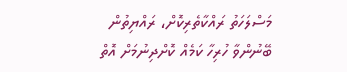މަސްލަހަތު ރައްކާތެރިކޮށް، ރައްޔިތުން ބޭނުންވާ ހުރިހާ ކަމެއް ކޮށްދިނުމަށް އޮތް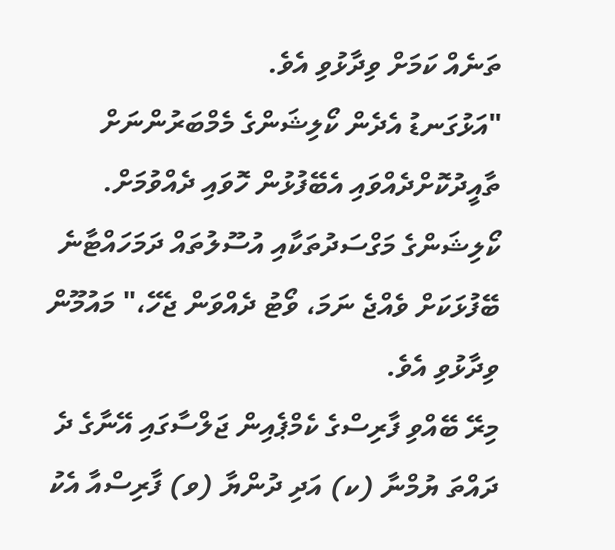ތަނެއް ކަމަށް ވިދާޅުވި އެވެ.
"އަޅުގަނޑު އެދެން ކޯލިޝަންގެ މެމްބަރުންނަށް ތާއީދުކޮށްދެއްވައި އެބޭފުޅުން ހޮވައި ދެއްވުމަށް. ކޯލިޝަންގެ މަގްސަދުތަކާއި އުސޫލުތައް ދަމަހައްޓާނެ ބޭފުޅަކަށް ވެއްޖެ ނަމަ، ވޯޓު ދެއްވަން ޖެހޭ،" މައުމޫން ވިދާޅުވި އެވެ.
މިރޭ ބޭއްވި ފާރިސްގެ ކެމްޕެއިން ޖަލްސާގައި އޭނާގެ ދެ ދައްތަ ޔުމްނާ (ކ) އަދި ދުންޔާ (ވ) ފާރިސްއާ އެކު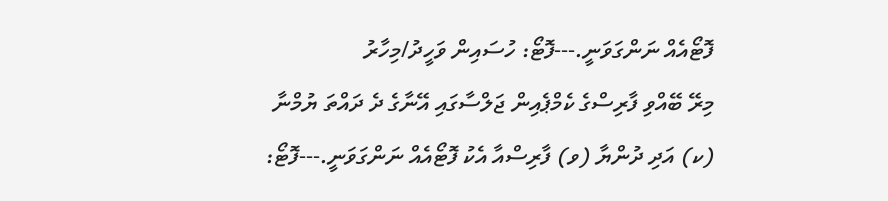ފޮޓޯއެއް ނަންގަވަނީ.---ފޮޓޯ: ހުސައިން ވަހީދު/މިހާރު
މިރޭ ބޭއްވި ފާރިސްގެ ކެމްޕެއިން ޖަލްސާގައި އޭނާގެ ދެ ދައްތަ ޔުމްނާ (ކ) އަދި ދުންޔާ (ވ) ފާރިސްއާ އެކު ފޮޓޯއެއް ނަންގަވަނީ.---ފޮޓޯ: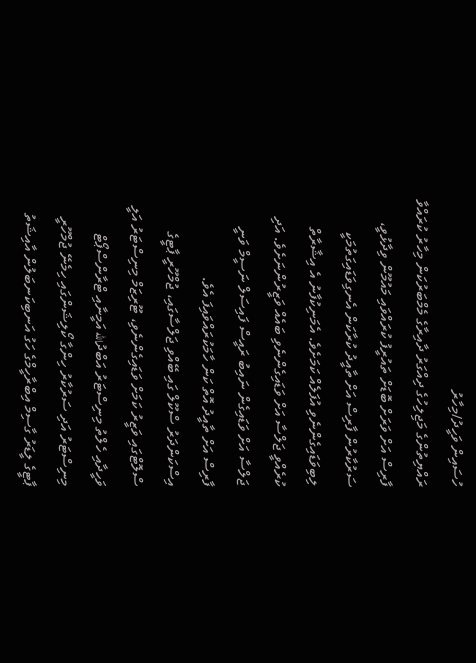ހުސައިން ވަހީދު/މިހާރު
ރައްޔިތުންގެ މަޖިލިހުގެ ދިއްގަރު ދާއިރާގެ މެމްބަރުކަން މިހާރު ކުރައްވާ ފާރިސް އަށް ވަރަށް ބޮޑަށް ތައުރީފު ކުރައްވައި މައުމޫން ވިދާޅުވީ، ސަރުކާރުން ފާރިސް އަށް ތާއީދު ކުރާކަން އެނގިވަޑައިގަތުމަކީ ލިބިވަޑައިގެންނެވި އުފަލެއް ކަމަށެވެ. އެމަނިކުފާނު އެ އިޝާރާތް ކުރެއްވީ ޖަލްސާ އަށް ވަޑައިގެންނެވި ބައެއް ވަޒީރުންނަށެވެ. އަދި ޖަލްސާ އަށް ވަޑައިގެން ނައިބު ރައީސް ފައިސަލް ނަސީމް ވަނީ ފާރިސް އަށް ތާއީދު އޮތް ކަން ހާމަކުރައްވައިފަ އެވެ.
އިސްކަންދަރު ސްކޫލް ގައި ބޭއްވި ޖަލްސާގައި، ޖުމްހޫރީ ޕާޓީގެ ސްލޮޓްގައި ވަޒީރު ކަމަށް ވަޑައިގެންނެވި، ޓޫރިޒަމް މިނިސްޓަރު އަލީ ވަހީދާއި ހެލްތު މިނިސްޓަރު އަބްދުالله އަމީނާއި ޓްރާންސްޕޯޓް މިނިސްޓަރު އަދި ސަރުކާރު ހިންގާ ކޯލިޝަންގައި ހިމެނޭ ޖުމްހޫރީ ޕާޓީގެ ލީޑަރު ގާސިމް އިބްރާހީމްގެ ހަގު އަނބިކަނބަލުން އާއިޝަތު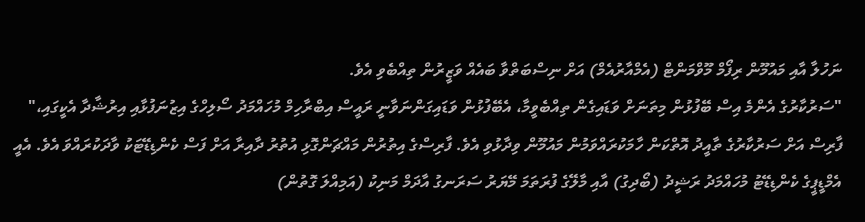ނަހުލާ އާއި މައުމޫން ރިފޯމް މޫވްމަންޓް (އެމްއާރުއެމް) އަށް ނިސްބަތްވާ ބައެއް ވަޒީރުން ތިއްބެވި އެވެ.
"ސަރުކާރުގެ އެންމެ އިސް ބޭފުޅުން މިތަނަށް ވަޑައިގެން ތިއްބެވީމާ، އެބޭފުޅުން ވަޑައިގަންނަވާނީ ރައީސް އިބްރާހިމް މުހައްމަދު ސޯލިހްގެ އިޒުނަފުޅާއި އިރުޝާދާ އެކީގައި،" ފާރިސް އަށް ސަރުކާރުގެ ތާއީދު އޮތްކަން ހާމަކުރައްވަމުން މައުމޫން ވިދާޅުވި އެވެ. ފާރިސްގެ އިތުރުން މައްޗަންގޮޅި އުތުރު ދާއިރާ އަށް ފަސް ކެންޑިޑޭޓަކު ވާދަކުރައްވަ އެވެ. އެއީ އެމްޑީޕީގެ ކެންޑިޑޭޓު މުހައްމަދު ރަޝީދު (ބޯދިގު) އާއި މާލޭގެ ފުރަތަމަ މޭޔަރު ސަރަނގު އާދަމް މަނިކު (އަމިއްލަ ގޮތުން)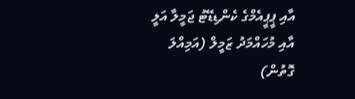އާއި ޕީޕީއެމްގެ ކެންޑިޑޭޓު ޖަމީލާ އަލީ އާއި މުހައްމަދު ޒަމީލް (އަމިއްލަ ގޮތުން)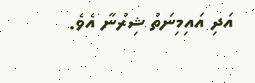އަދި އައިމިނަތު ޝިރުނާ އެވެ.